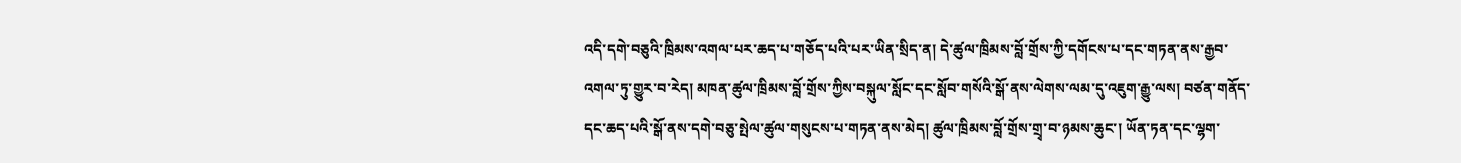འདི་དགེ་བཅུའི་ཁྲིམས་འགལ་པར་ཆད་པ་གཅོད་པའི་པར་ཡིན་སྲིད་ན། དེ་ཚུལ་ཁྲིམས་བློ་གྲོས་ཀྱི་དགོངས་པ་དང་གཏན་ནས་རྒྱབ་འགལ་ཏུ་གྱུར་བ་རེད། མཁན་ཚུལ་ཁྲིམས་བློ་གྲོས་ཀྱིས་བསྐུལ་སློང་དང་སློབ་གསོའི་སྒོ་ནས་ལེགས་ལམ་དུ་འཇུག་རྒྱུ་ལས། བཙན་གནོད་དང་ཆད་པའི་སྒོ་ནས་དགེ་བཅུ་སྤེལ་ཚུལ་གསུངས་པ་གཏན་ནས་མེད། ཚུལ་ཁྲིམས་བློ་གྲོས་གྲྭ་བ་ཉམས་ཆུང་། ཡོན་ཏན་དང་ལྷག་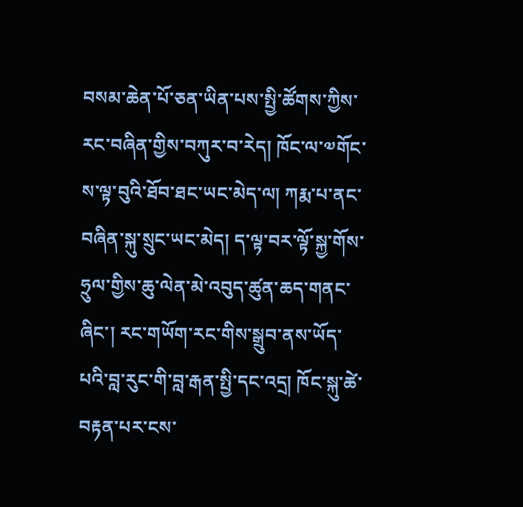བསམ་ཆེན་པོ་ཅན་ཡིན་པས་སྤྱི་ཚོགས་ཀྱིས་རང་བཞིན་གྱིས་བཀུར་བ་རེད། ཁོང་ལ་༧གོང་ས་ལྟ་བུའི་ཐོབ་ཐང་ཡང་མེད་ལ། ཀརྨ་པ་ནང་བཞིན་སྐུ་སྲུང་ཡང་མེད། ད་ལྟ་བར་ལྟོ་སྐྱ་གོས་ཧྲུལ་གྱིས་ཆུ་ལེན་མེ་འབུད་ཚུན་ཆད་གནང་ཞིང་། རང་གཡོག་རང་གིས་སྒྲུབ་ནས་ཡོད་པའི་བླ་རུང་གི་བླ་རྒན་སྤྱི་དང་འདྲ། ཁོང་སྐུ་ཚེ་བརྟན་པར་ངས་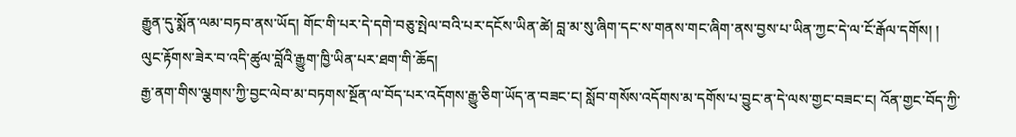རྒྱུན་དུ་སྨོན་ལམ་བཏབ་ནས་ཡོད། གོང་གི་པར་དེ་དགེ་བཅུ་སྤེལ་བའི་པར་དངོས་ཡིན་ཚེ། བླ་མ་སུ་ཞིག་དང་ས་གནས་གང་ཞིག་ནས་བྱས་པ་ཡིན་ཀྱང་དེ་ལ་ངོ་རྒོལ་དགོས། །
ལུང་རྟོགས་ཟེར་བ་འདི་ཚུལ་བློའི་རྒྱུག་ཁྱི་ཡིན་པར་ཐག་གི་ཆོད།
རྒྱ་ནག་གིས་ལྕགས་ཀྱི་བྱང་ལེབ་མ་བཏགས་སྔོན་ལ་བོད་པར་འདོགས་རྒྱུ་ཅིག་ཡོད་ན་བཟང་ང། སློབ་གསོས་འདོགས་མ་དགོས་པ་བྱུང་ན་དེ་ལས་གྱང་བཟང་ང། འོན་གྱང་བོད་ཀྱི་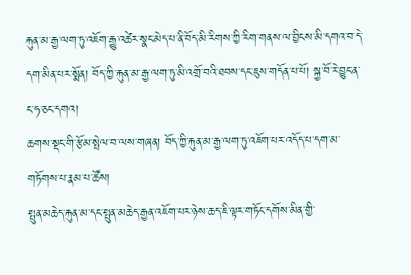རྐུན་མ་རྒྱ་ལག་ཏུ་འཇོག་རྒྱུ་འཚེར་སྣང་མེད་པ་ནི་བོད་མི་རིགས་ཀྱི་རིག་གནས་ལ་བྱིངས་མི་དགའ་བ་དེ་དག་མིན་པར་སྨོན། བོད་ཀྱི་རྐུན་མ་རྒྱ་ལག་ཏུ་མི་འགྲོ་བའི་ཐབས་དང་ཇུས་གདོན་པ་པོ། སྐྱ་བོ་རེ་བྱུང་ན་ང་ཧ་ཅང་དགའ།
ཆགས་སྡང་གི་རྩོམ་སྤེལ་བ་ལས་གཞན། བོད་ཀྱི་རྐུན་མ་རྒྱ་ལག་ཏུ་འཇོག་པར་འདོད་པ་དག་མ་གཏོགས་པ་རྣམ་པ་ཚོས།
སྤུན་མཆེད་རྐུན་མ་དང་སྤུན་མཆེད་རྒྱན་འཇོག་པར་ཉེས་ཆད་ཇི་ལྟར་གཏོང་དགོས་མིན་གྱི་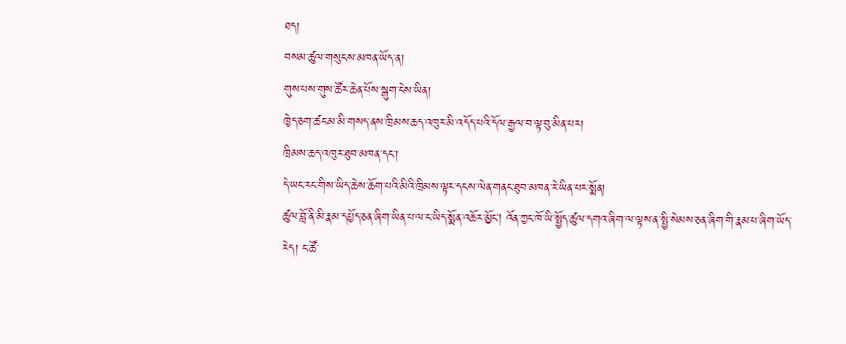ཐད།
བསམ་ཚུལ་གསུངས་མཁན་ཡོད་ན།
གུས་པས་གུས་ཚོར་ཆེན་པོས་སྒུག་ངེས་ཡིན།
ཁྱེད་ཅག་ཚང་མ་མི་གསད་ནས་ཁྲིམས་ཆད་འཁུར་མི་འདོད་པའི་དོལ་རྒྱལ་བ་ལྟ་བུ་མིན་པར།
ཁྲིམས་ཆད་འཁུར་ཐུབ་མཁན་དང་།
དེ་ཡང་རང་གིས་ཡིད་ཆེས་ཆོག་པའི་མིའི་ཁྲིམས་ལྟར་དངས་ལེན་གནང་ཐུབ་མཁན་རེ་ཡིན་པར་སྨོན།
ཚུལ་བློ་ནི་མི་རྣམ་དཔྱོད་ཅན་ཞིག་ཡིན་པ་ལ་ང་ཡིད་སྨོན་འཆོར་མྱོང། འོན་ཀྱང་ཁོ་ཡི་སྤྱོད་ཚུལ་དགའ་ཞིག་ལ་ལྟས་ན་སྤྱི་སེམས་ཅན་ཞིག་གི་རྣམ་པ་ཞིག་ཡོད་རེད། ང་ཚོ་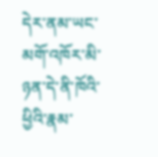དེར་ནམ་ཡང་མགོ་འཁོར་མི་ཉན་དེ་ནི་ཁོའི་ཕྱིའི་རྣམ་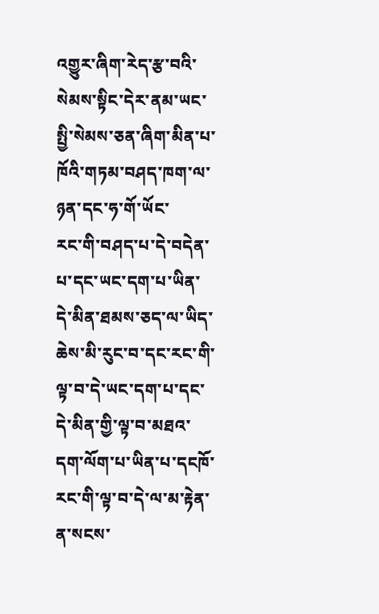འགྱུར་ཞིག་རེད་རྩ་བའི་སེམས་སྟིང་དེར་ནམ་ཡང་སྤྱི་སེམས་ཅན་ཞིག་མིན་པ་ཁོའི་གཏམ་བཤད་ཁག་ལ་ཉན་དང་ཧ་གོ་ཡོང་
རང་གི་བཤད་པ་དེ་བདེན་པ་དང་ཡང་དག་པ་ཡིན་དེ་མིན་ཐམས་ཅད་ལ་ཡིད་ཆེས་མི་རུང་བ་དང་རང་གི་ལྟ་བ་དེ་ཡང་དག་པ་དང་དེ་མིན་གྱི་ལྟ་བ་མཐའ་དག་ལོག་པ་ཡིན་པ་དངཁོ་རང་གི་ལྟ་བ་དེ་ལ་མ་རྟེན་ན་སངས་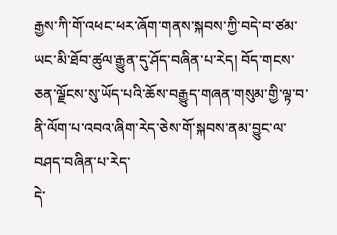རྒྱས་ཀི་གོ་འཕང་ཕར་ཞོག་གནས་སྐབས་ཀྱི་བདེ་བ་ཙམ་ཡང་མི་ཐོབ་ཚུལ་རྒྱུན་དུ་ཤོད་བཞིན་པ་རེད། བོད་གངས་ཅན་ལྗོངས་སུ་ཡོད་པའི་ཆོས་བརྒྱུད་གཞན་གསུམ་གྱི་ལྟ་བ་ནི་ལོག་པ་འབའ་ཞིག་རེད་ཅེས་གོ་སྐབས་ནམ་བྱུང་ལ་བཤད་བཞིན་པ་རེད་
དེ་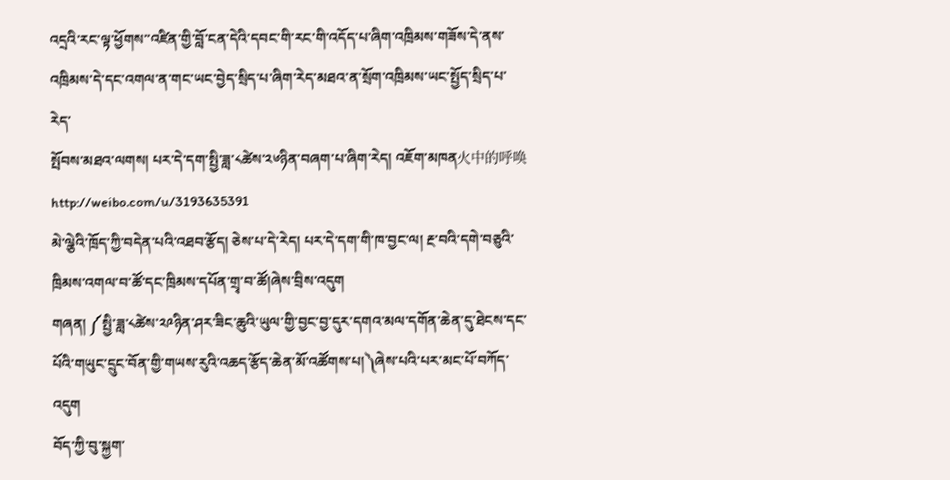འདྲའི་རང་ལྟ་ཕྱོགས་་འཛིན་གྱི་བློ་ངན་དེའི་དབང་གི་རང་གི་འདོད་པ་ཞིག་འཁྲིམས་གཟོས་དེ་ནས་འཁྲིམས་དེ་དང་འགལ་ན་གང་ཡང་བྱེད་སྲིད་པ་ཞིག་རེད་མཐའ་ན་སྲོག་འཁྲིམས་ཡང་སྤྱོད་སྲིད་པ་རེད་
སྤོབས་མཐའ་ལགས། པར་དེ་དག་སྤྱི་ཟླ་༨ཚེས་༢༦ཉིན་བཞག་པ་ཞིག་རེད། འཇོག་མཁན火中的呼唤 http://weibo.com/u/3193635391
མེ་ལྕེའི་ཁྲོད་ཀྱི་བདེན་པའི་འཐབ་རྩོད། ཅེས་པ་དེ་རེད། པར་དེ་དག་གི་ཁ་བྱང་ལ། རྔ་བའི་དགེ་བཅུའི་ཁྲིམས་འགལ་བ་ཚོ་དང་ཁྲིམས་དཔོན་གྲྭ་བ་ཚོ།ཞེས་བྲིས་འདུག
གཞན། ༼སྤྱི་ཟླ་༨ཚེས་༢༩ཉིན་ཤར་ཟིང་ཆུའི་ཡུལ་གྱི་བྱང་བྱ་དུར་དགའ་མལ་དགོན་ཆེན་དུ་ཐེངས་དང་པོའི་གཡུང་དྲུང་བོན་གྱི་གཡས་རུའི་འཆད་རྩོད་ཆེན་མོ་འཚོགས་པ།༽ཞེས་པའི་པར་མང་པོ་བཀོད་འདུག
བོད་ཀྱི་བུ་སྐྱག་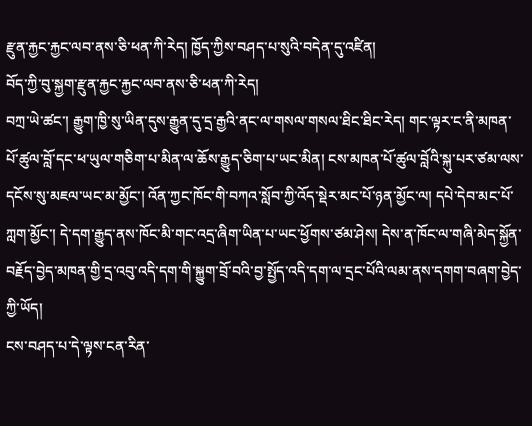རྫུན་རྐྱང་རྐྱང་ལབ་ནས་ཅི་ཕན་ཀི་རེད། ཁྱོད་ཀྱིས་བཤད་པ་སུའི་བདེན་དུ་འཛིན།
བོད་ཀྱི་བུ་སྐྱག་རྫུན་རྐྱང་རྐྱང་ལབ་ནས་ཅི་ཕན་ཀི་རེད།
བཀྲ་ཡེ་ཚང་། རྒྱུག་ཁྱི་སུ་ཡིན་དུས་རྒྱུན་དུ་དྲ་རྒྱའི་ནང་ལ་གསལ་གསལ་ཐིང་ཐིང་རེད། གང་ལྟར་ང་ནི་མཁན་པོ་ཚུལ་བློ་དང་ཕ་ཡུལ་གཅིག་པ་མིན་ལ་ཆོས་རྒྱུད་ཅིག་པ་ཡང་མིན། ངས་མཁན་པོ་ཚུལ་བློའི་སྐུ་པར་ཙམ་ལས་དངོས་སུ་མཇལ་ཡང་མ་མྱོང་། འོན་ཀྱང་ཁོང་གི་བཀའ་སློབ་ཀྱི་འོད་སྡེར་མང་པོ་ཉན་མྱོང་ལ། དཔེ་དེབ་མང་པོ་ཀླག་མྱོང་། དེ་དག་རྒྱུད་ནས་ཁོང་མི་གང་འདྲ་ཞིག་ཡིན་པ་ཡང་ཕྱོགས་ཙམ་ཤེས། དེས་ན་ཁོང་ལ་གཞི་མེད་སྐྱོན་བརྗོད་བྱེད་མཁན་གྱི་དྲ་འབུ་འདི་དག་གི་སྐྱུག་བྲོ་བའི་བྱ་སྤྱོད་འདི་དག་ལ་དྲང་པོའི་ལམ་ནས་དགག་བཞག་བྱེད་ཀྱི་ཡོད།
ངས་བཤད་པ་དེ་ལྟས་ངན་རིན་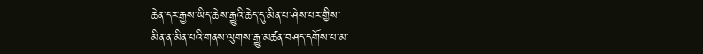ཆེན་དར་རྒྱས་ཡིད་ཆེས་རྒྱུའི་ཆེད་དུ་མིན་པ་ཤེས་པར་གྱིས་
མིན་ན་མིན་པའི་གནས་ལུགས་རྒྱུ་མཚན་བཤད་དགོས་པ་མ་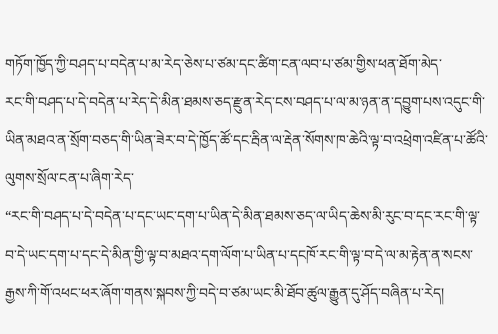གཏོག་ཁྱོད་ཀྱི་བཤད་པ་བདེན་པ་མ་རེད་ཅེས་པ་ཙམ་དང་ཚིག་ངན་ལབ་པ་ཙམ་གྱིས་ཕན་ཐོག་མེད་
རང་གི་བཤད་པ་དེ་བདེན་པ་རེད་དེ་མིན་ཐམས་ཅད་རྫུན་རེད་ངས་བཤད་པ་ལ་མ་ཉན་ན་དབྱུག་པས་འདུང་གི་ཡིན་མཐའ་ན་སྲོག་བཅད་གི་ཡིན་ཟེར་བ་དེ་ཁྱོད་ཚོ་དང་རྦིན་ལ་རྡེན་སོགས་ཁ་ཆེའི་ལྟ་བ་འཕྲེག་འཛིན་པ་ཚོའི་ལུགས་སྲོལ་ངན་པ་ཞིག་རེད་
“རང་གི་བཤད་པ་དེ་བདེན་པ་དང་ཡང་དག་པ་ཡིན་དེ་མིན་ཐམས་ཅད་ལ་ཡིད་ཆེས་མི་རུང་བ་དང་རང་གི་ལྟ་བ་དེ་ཡང་དག་པ་དང་དེ་མིན་གྱི་ལྟ་བ་མཐའ་དག་ལོག་པ་ཡིན་པ་དངཁོ་རང་གི་ལྟ་བ་དེ་ལ་མ་རྟེན་ན་སངས་རྒྱས་ཀི་གོ་འཕང་ཕར་ཞོག་གནས་སྐབས་ཀྱི་བདེ་བ་ཙམ་ཡང་མི་ཐོབ་ཚུལ་རྒྱུན་དུ་ཤོད་བཞིན་པ་རེད།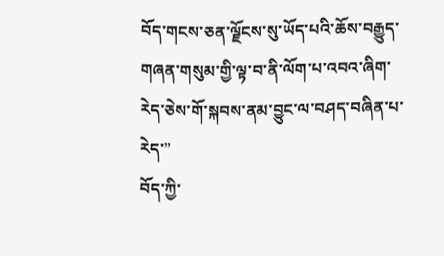བོད་གངས་ཅན་ལྗོངས་སུ་ཡོད་པའི་ཆོས་བརྒྱུད་གཞན་གསུམ་གྱི་ལྟ་བ་ནི་ལོག་པ་འབའ་ཞིག་རེད་ཅེས་གོ་སྐབས་ནམ་བྱུང་ལ་བཤད་བཞིན་པ་རེད་”
བོད་ཀྱི་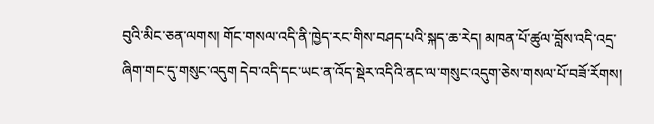བུའི་མིང་ཅན་ལགས། གོང་གསལ་འདི་ནི་ཁྱེད་རང་གིས་བཤད་པའི་སྐད་ཆ་རེད། མཁན་པོ་ཚུལ་བློས་འདི་འདྲ་ཞིག་གང་དུ་གསུང་འདུག དེབ་འདི་དང་ཡང་ན་འོད་སྡེར་འདིའི་ནང་ལ་གསུང་འདུག་ཅེས་གསལ་པོ་བཟོ་རོགས།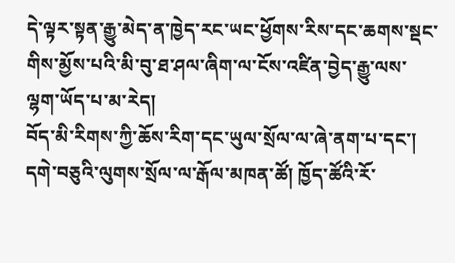དེ་ལྟར་སྟན་རྒྱུ་མེད་ན་ཁྱེད་རང་ཡང་ཕྱོགས་རིས་དང་ཆགས་སྡང་གིས་མྱོས་པའི་མི་བུ་ཐ་ཤལ་ཞིག་ལ་ངོས་འཛིན་བྱེད་རྒྱུ་ལས་ལྷག་ཡོད་པ་མ་རེད།
བོད་མི་རིགས་ཀྱི་ཆོས་རིག་དང་ཡུལ་སྲོལ་ལ་ཞེ་ནག་པ་དང་། དགེ་བཅུའི་ལུགས་སྲོལ་ལ་རྒོལ་མཁན་ཚོ། ཁྱོད་ཚོའི་རོ་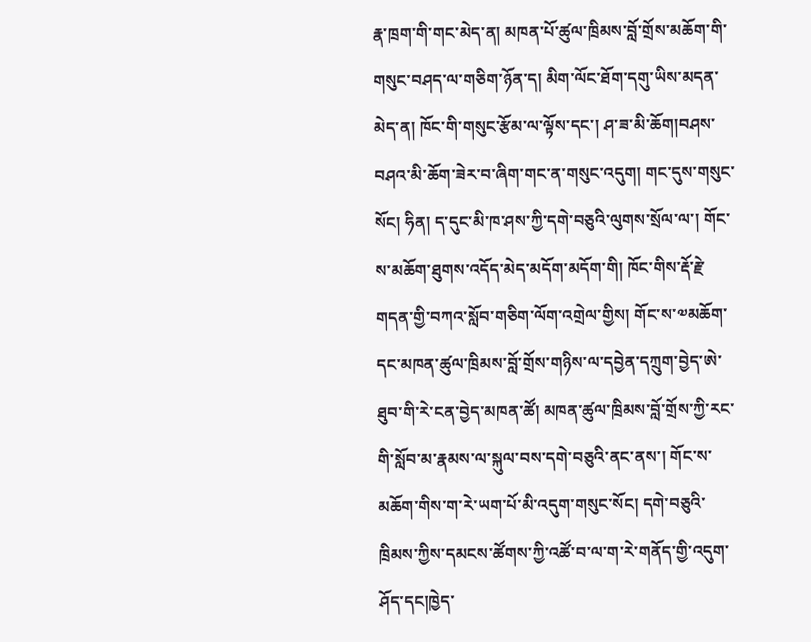རྣ་ཁྲག་གི་གང་མེད་ན། མཁན་པོ་ཚུལ་ཁྲིམས་བློ་གྲོས་མཆོག་གི་གསུང་བཤད་ལ་གཅིག་ཉོན་ད། མིག་ལོང་ཐོག་དགུ་ཡིས་མདན་མེད་ན། ཁོང་གི་གསུང་རྩོམ་ལ་ལྟོས་དང་། ཤ་ཟ་མི་ཆོག།བཤས་བཤའ་མི་ཆོག་ཟེར་བ་ཞིག་གང་ན་གསུང་འདུག། གང་དུས་གསུང་སོང། ཧིན། ད་དུང་མི་ཁ་ཤས་ཀྱི་དགེ་བཅུའི་ལུགས་སྲོལ་ལ་། གོང་ས་མཆོག་ཐུགས་འདོད་མེད་མདོག་མདོག་གི། ཁོང་གིས་རྡོ་རྗེ་གདན་གྱི་བཀའ་སློབ་གཅིག་ལོག་འགྲེལ་གྱིས། གོང་ས་༧མཆོག་དང་མཁན་ཚུལ་ཁྲིམས་བློ་གྲོས་གཉིས་ལ་དབྱེན་དཀྲུག་བྱེད་ཨེ་ཐུབ་གི་རེ་ངན་བྱེད་མཁན་ཚོ། མཁན་ཚུལ་ཁྲིམས་བློ་གྲོས་ཀྱི་རང་གི་སློབ་མ་རྣམས་ལ་སྐུལ་བས་དགེ་བཅུའི་ནང་ནས་། གོང་ས་མཆོག་གིས་ག་རེ་ཡག་པོ་མི་འདུག་གསུང་སོང། དགེ་བཅུའི་ཁྲིམས་ཀྱིས་དམངས་ཚོགས་ཀྱི་འཚོ་བ་ལ་ག་རེ་གནོད་གྱི་འདུག་ཤོད་དང།ཁྱེད་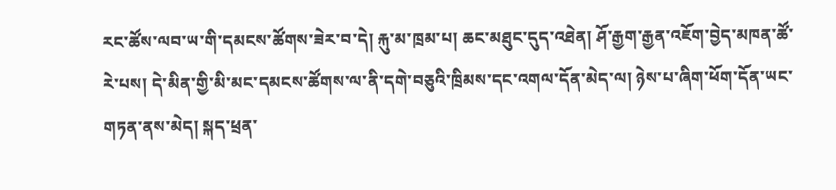རང་ཚོས་ལབ་ཡ་གི་དམངས་ཚོགས་ཟེར་བ་དེ། རྐུ་མ་ཁྲམ་པ། ཆང་མཐུང་དུད་འཐེན། ཤོ་རྒྱག་རྒྱན་འཇོག་བྱེད་མཁན་ཚོ་རེ་པས། དེ་མིན་གྱི་མི་མང་དམངས་ཚོགས་ལ་ནི་དགེ་བཅུའི་ཁྲིམས་དང་འགལ་དོན་མེད་ལ། ཉེས་པ་ཞིག་ཕོག་དོན་ཡང་གཏན་ནས་མེད། སྐད་ཕྲན་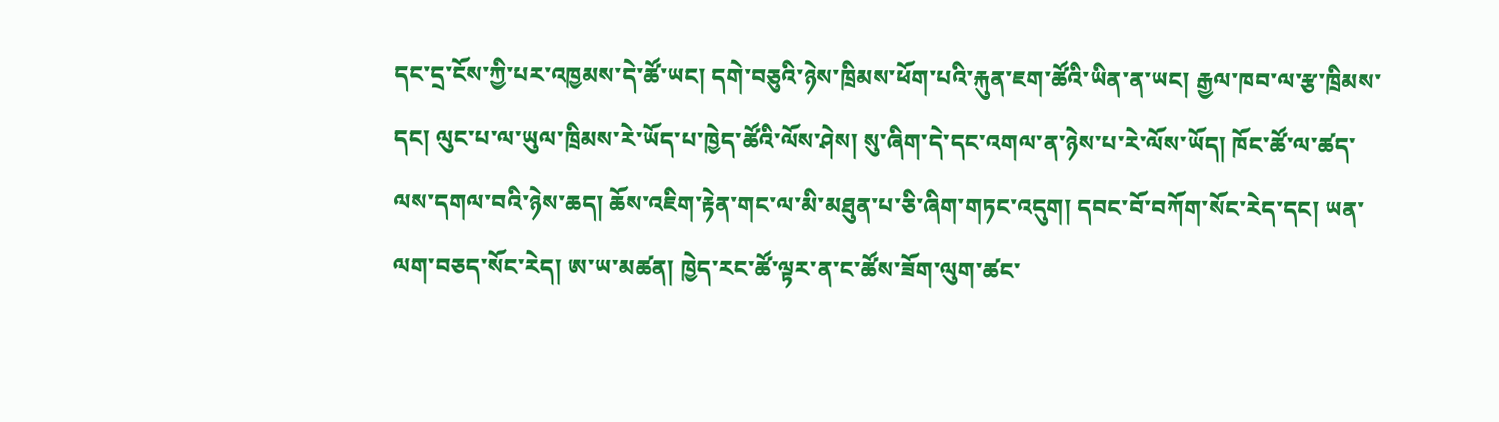དང་དྲ་ངོས་ཀྱི་པར་འཁྱམས་དེ་ཚོ་ཡང། དགེ་བཅུའི་ཉེས་ཁྲིམས་ཕོག་པའི་རྐུན་ཇག་ཚོའི་ཡིན་ན་ཡང། རྒྱལ་ཁབ་ལ་རྩ་ཁྲིམས་དང། ལུང་པ་ལ་ཡུལ་ཁྲིམས་རེ་ཡོད་པ་ཁྱེད་ཚོའི་ལོས་ཤེས། སུ་ཞིག་དེ་དང་འགལ་ན་ཉེས་པ་རེ་ལོས་ཡོད། ཁོང་ཚོ་ལ་ཚད་ལས་དགལ་བའི་ཉེས་ཆད། ཆོས་འཇིག་རྟེན་གང་ལ་མི་མཐུན་པ་ཅི་ཞིག་གཏང་འདུག། དབང་བོ་བཀོག་སོང་རེད་དང། ཡན་ལག་བཅད་སོང་རེད། ཨ་ཡ་མཚན། ཁྱེད་རང་ཚོ་ལྟར་ན་ང་ཚོས་ཟོག་ལུག་ཚང་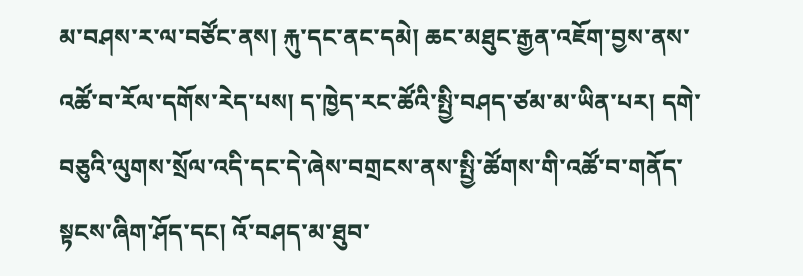མ་བཤས་ར་ལ་བཙོང་ནས། རྐུ་དང་ནང་དམེ། ཆང་མཐུང་རྒྱན་འཇོག་བྱས་ནས་འཚོ་བ་རོལ་དགོས་རེད་པས། ད་ཁྱེད་རང་ཚོའི་སྤྱི་བཤད་ཙམ་མ་ཡིན་པར། དགེ་བཅུའི་ལུགས་སྲོལ་འདི་དང་དེ་ཞེས་བགྲངས་ནས་སྤྱི་ཚོགས་གི་འཚོ་བ་གནོད་སྟངས་ཞིག་ཤོད་དང། འོ་བཤད་མ་ཐུབ་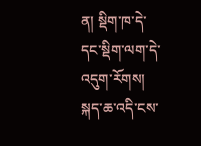ན། སྡིག་ཁ་དེ་དང་སྡིག་ལག་དེ་འདུག་རོགས།
སྐད་ཆ་འདི་ངས་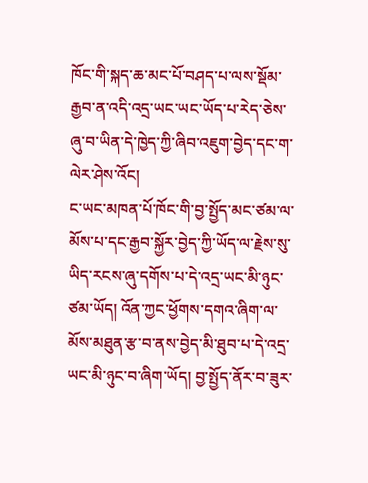ཁོང་གི་སྐད་ཆ་མང་པོ་བཤད་པ་ལས་སྡོམ་རྒྱབ་ན་འདི་འདྲ་ཡང་ཡང་ཡོད་པ་རེད་ཅེས་ཞུ་བ་ཡིན་དེ་ཁྱེད་ཀྱི་ཞིབ་འཇུག་བྱེད་དང་ག་ལེར་ཤེས་འོང།
ང་ཡང་མཁན་པོ་ཁོང་གི་བྱ་སྤྱོད་མང་ཙམ་ལ་མོས་པ་དང་རྒྱབ་སྐྱོར་བྱེད་ཀྱི་ཡོད་ལ་རྗེས་སུ་ཡིད་རངས་ཞུ་དགོས་པ་དེ་འདྲ་ཡང་མི་ཉུང་ཙམ་ཡོད། འོན་ཀྱང་ཕྱོགས་དགའ་ཞིག་ལ་མོས་མཐུན་རྩ་བ་ནས་བྱེད་མི་ཐུབ་པ་དེ་འདྲ་ཡང་མི་ཉུང་བ་ཞིག་ཡོད། བྱ་སྤྱོད་ནོར་བ་ཟུར་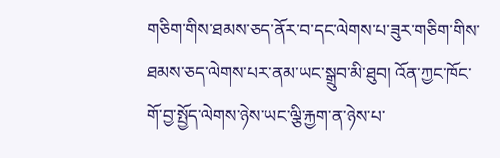གཅིག་གིས་ཐམས་ཅད་ནོར་བ་དང་ལེགས་པ་ཟུར་གཅིག་གིས་ཐམས་ཅད་ལེགས་པར་ནམ་ཡང་སྒྲུབ་མི་ཐུབ། འོན་ཀྱང་ཁོང་གོ་བྱ་སྤྱོད་ལེགས་ཉེས་ཡང་ལྕི་རྐྱག་ན་ཉེས་པ་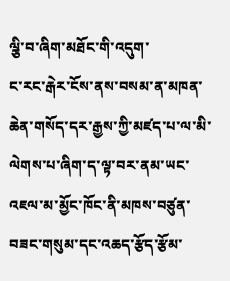ལྕི་བ་ཞིག་མཐོང་གི་འདུག་
ང་རང་རྒེར་ངོས་ནས་བསམ་ན་མཁན་ཆེན་གསོད་དར་རྒྱས་ཀྱི་མཛད་པ་ལ་མི་ལེགས་པ་ཞིག་ད་ལྟ་བར་ནམ་ཡང་འཇལ་མ་མྱོང་ཁོང་ནི་མཁས་བཙུན་བཟང་གསུམ་དང་འཆད་རྩོད་རྩོམ་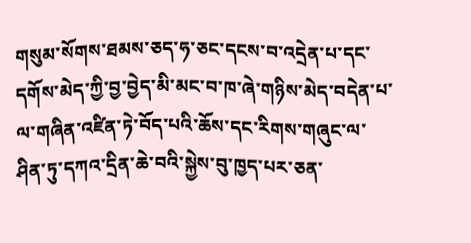གསུམ་སོགས་ཐམས་ཅད་ཧ་ཅང་དངས་བ་འདྲེན་པ་དང་དགོས་མེད་ཀྱི་བྱ་བྱེད་མི་མང་བ་ཁ་ཞེ་གཉིས་མེད་བདེན་པ་ལ་གཞིན་འཛིན་ཏེ་བོད་པའི་ཆོས་དང་རིགས་གཞུང་ལ་ཤིན་ཏུ་དཀའ་དྲིན་ཆེ་བའི་སྐྱེས་བུ་ཁྱད་པར་ཅན་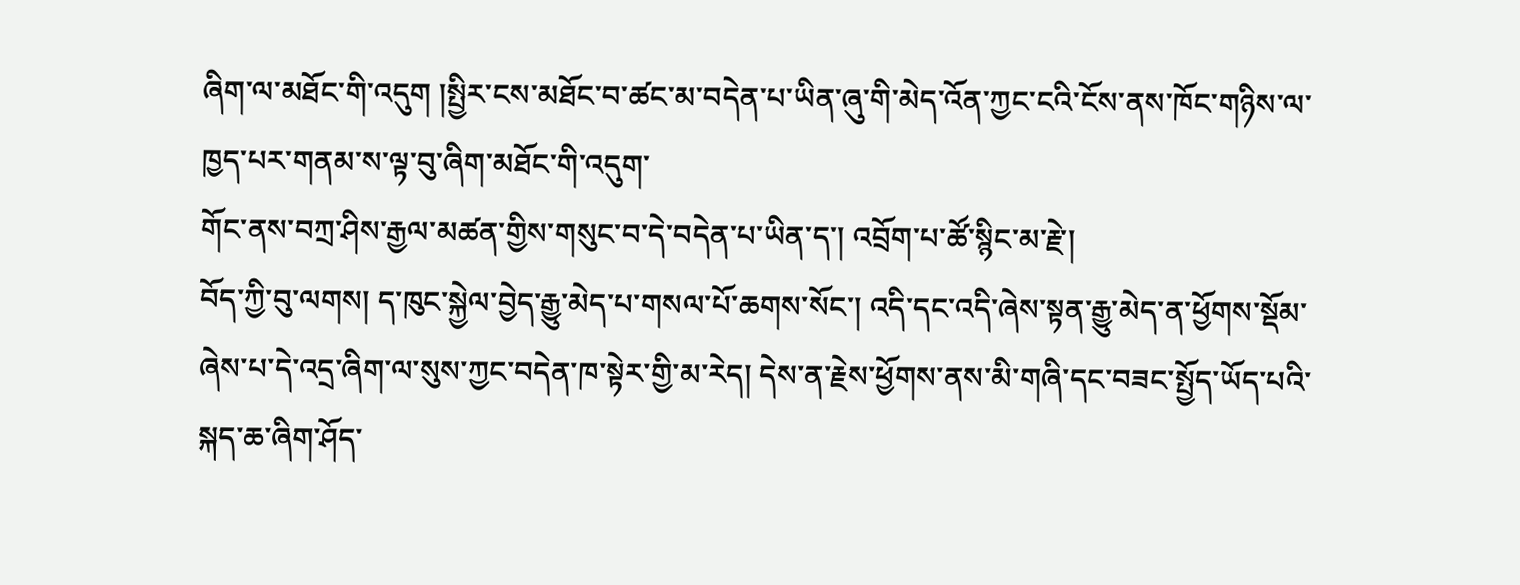ཞིག་ལ་མཐོང་གི་འདུག །སྤྱིར་ངས་མཐོང་བ་ཚང་མ་བདེན་པ་ཡིན་ཞུ་གི་མེད་འོན་ཀྱང་ངའི་ངོས་ནས་ཁོང་གཉིས་ལ་ཁྱད་པར་གནམ་ས་ལྟ་བུ་ཞིག་མཐོང་གི་འདུག་
གོང་ནས་བཀྲ་ཤིས་རྒྱལ་མཚན་གྱིས་གསུང་བ་དེ་བདེན་པ་ཡིན་ད་། འབྲོག་པ་ཚོ་སྙིང་མ་རྗེ་།
བོད་ཀྱི་བུ་ལགས། ད་ཁུང་སྐྱེལ་བྱེད་རྒྱུ་མེད་པ་གསལ་པོ་ཆགས་སོང་། འདི་དང་འདི་ཞེས་སྟན་རྒྱུ་མེད་ན་ཕྱོགས་སྡོམ་ཞེས་པ་དེ་འདྲ་ཞིག་ལ་སུས་ཀྱང་བདེན་ཁ་སྟེར་གྱི་མ་རེད། དེས་ན་རྗེས་ཕྱོགས་ནས་མི་གཞི་དང་བཟང་སྤྱོད་ཡོད་པའི་སྐད་ཆ་ཞིག་ཤོད་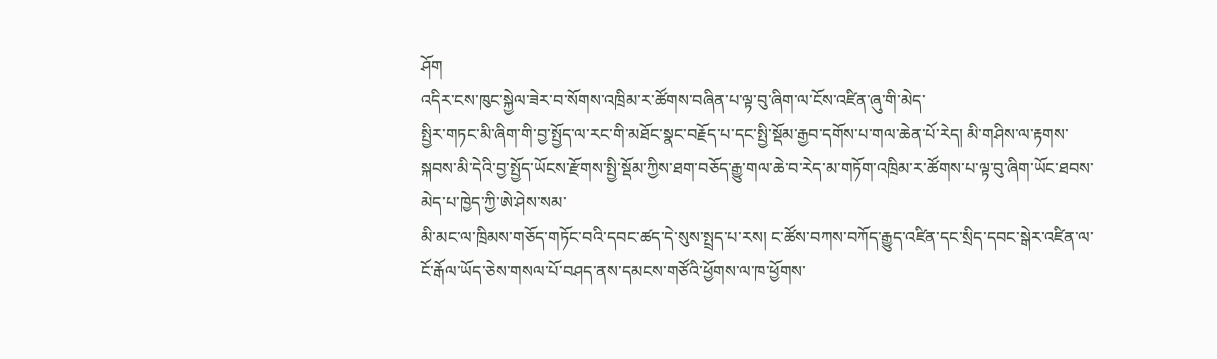ཤོག
འདིར་ངས་ཁུང་སྐྱེལ་ཟེར་བ་སོགས་འཁྲིམ་ར་ཚོགས་བཞིན་པ་ལྟ་བུ་ཞིག་ལ་ངོས་འཛིན་ཞུ་གི་མེད་
སྤྱིར་གཏང་མི་ཞིག་གི་བྱ་སྤྱོད་ལ་རང་གི་མཐོང་སྣང་བརྗོད་པ་དང་སྤྱི་སྡོམ་རྒྱབ་དགོས་པ་གལ་ཆེན་པོ་རེད། མི་གཤིས་ལ་རྟགས་སྐབས་མི་དེའི་བྱ་སྤྱོད་ཡོངས་རྫོགས་སྤྱི་སྡོམ་ཀྱིས་ཐག་བཅོད་རྒྱུ་གལ་ཆེ་བ་རེད་མ་གཏོག་འཁྲིམ་ར་ཚོགས་པ་ལྟ་བུ་ཞིག་ཡོང་ཐབས་མེད་པ་ཁྱེད་ཀྱི་ཨེ་ཤེས་སམ་
མི་མང་ལ་ཁྲིམས་གཅོད་གཏོང་བའི་དབང་ཚད་དེ་སུས་སྤྲད་པ་རས། ང་ཚོས་བཀས་བཀོད་རྒྱུད་འཛིན་དང་སྲིད་དབང་སྒེར་འཛིན་ལ་ངོ་རྒོལ་ཡོད་ཅེས་གསལ་པོ་བཤད་ནས་དམངས་གཙོའི་ཕྱོགས་ལ་ཁ་ཕྱོགས་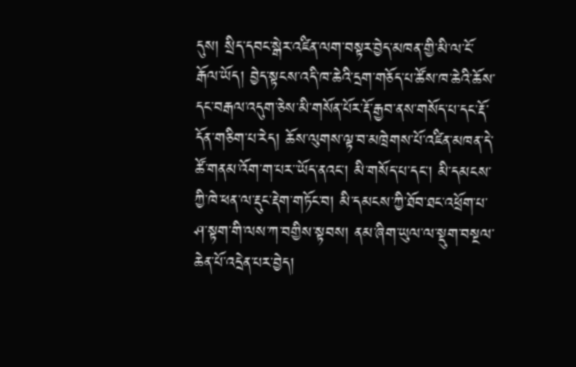དུས། སྲིད་དབང་སྒེར་འཛིན་ལག་བསྟར་བྱེད་མཁན་གྱི་མི་ལ་ངོ་རྒོལ་ཡོད། བྱེད་སྟངས་འདི་ཁ་ཆེའི་དྲག་གཅོད་པ་ཚོས་ཁ་ཆེའི་ཆོས་དང་བརྒལ་འདུག་ཅེས་མི་གསོན་པོར་རྡོ་རྒྱབ་ནས་གསོད་པ་དང་རྡོ་དོན་གཅིག་པ་རེད། ཆོས་ལུགས་ལྟ་བ་མཁྲེགས་པོ་འཛིན་མཁན་དེ་ཚོ་གནམ་འོག་ག་པར་་ཡོད་ནའང་། མི་གསོད་པ་དང་། མི་དམངས་ཀྱི་ཁེ་ཕན་ལ་རྡུང་རྡེག་གཏོང་བ། མི་དམངས་ཀྱི་ཐོབ་ཐང་འཕྲོག་པ་ཤ་སྟག་གི་ལས་ཀ་བགྱིས་སྟབས། ནམ་ཞིག་ཡུལ་ལ་སྡུག་བསྔལ་ཆེན་པོ་འདྲེན་པར་བྱེད།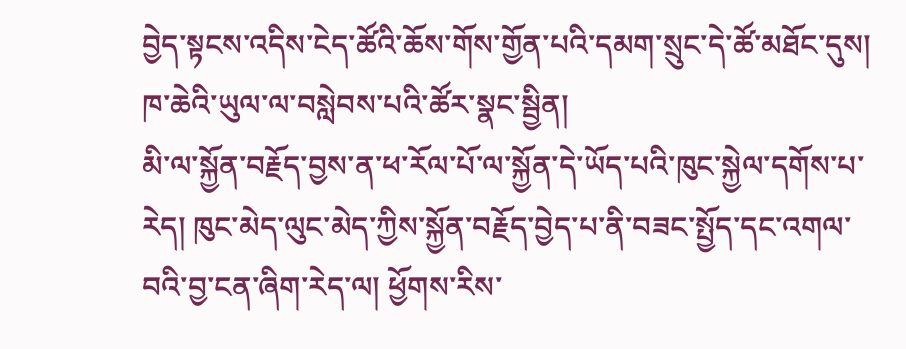བྱེད་སྟངས་འདིས་ངེད་ཚོའི་ཆོས་གོས་གྱོན་པའི་དམག་སྲུང་དེ་ཚོ་མཐོང་དུས། ཁ་ཆེའི་ཡུལ་ལ་བསླེབས་པའི་ཚོར་སྣང་སྦྱིན།
མི་ལ་སྐྱོན་བརྗོད་བྱས་ན་ཕ་རོལ་པོ་ལ་སྐྱོན་དེ་ཡོད་པའི་ཁུང་སྐྱེལ་དགོས་པ་རེད། ཁུང་མེད་ལུང་མེད་ཀྱིས་སྐྱོན་བརྗོད་བྱེད་པ་ནི་བཟང་སྤྱོད་དང་འགལ་བའི་བྱ་ངན་ཞིག་རེད་ལ། ཕྱོགས་རིས་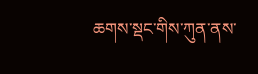ཆགས་སྡང་གིས་ཀུན་ནས་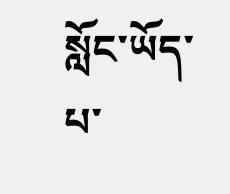སློང་ཡོད་པ་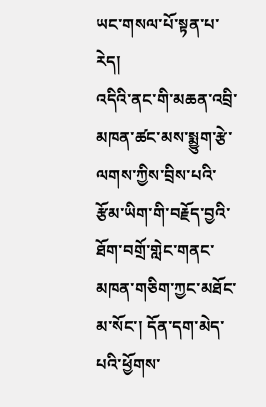ཡང་གསལ་པོ་སྟན་པ་རེད།
འདིའི་ནང་གི་མཆན་འབྲི་མཁན་ཚང་མས་སྨྱུག་རྩེ་ལགས་ཀྱིས་བྲིས་པའི་རྩོམ་ཡིག་གི་བརྗོད་བྱའི་ཐོག་བགྲོ་གླེང་གནང་མཁན་གཅིག་ཀྱང་མཐོང་མ་སོང་། དོན་དག་མེད་པའི་ཕྱོགས་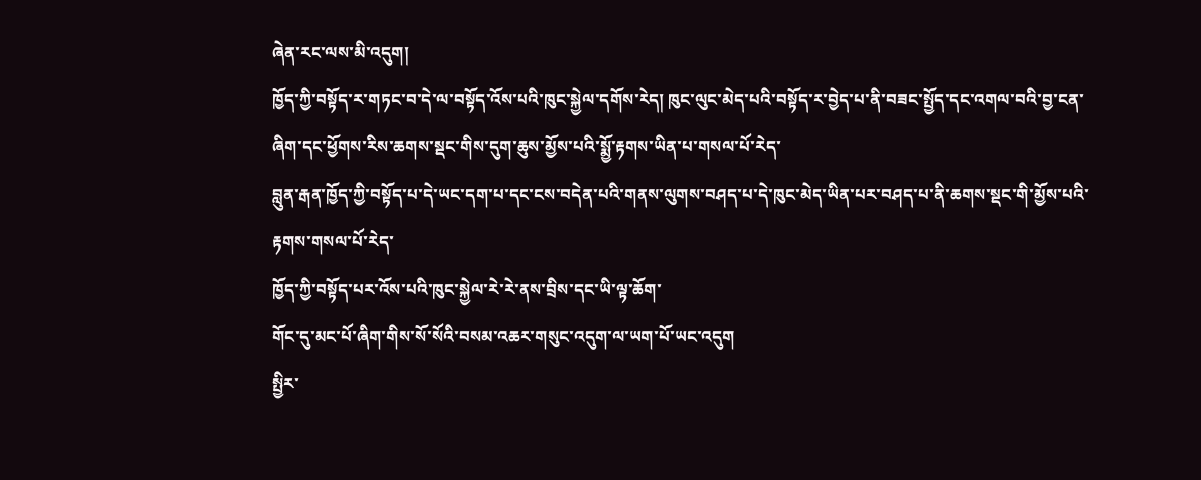ཞེན་རང་ལས་མི་འདུག།
ཁྱོད་ཀྱི་བསྟོད་ར་གཏང་བ་དེ་ལ་བསྟོད་འོས་པའི་ཁུང་སྐྱེལ་དགོས་རེད། ཁུང་ལུང་མེད་པའི་བསྟོད་ར་བྱེད་པ་ནི་བཟང་སྤྱོད་དང་འགལ་བའི་བྱ་ངན་ཞིག་དང་ཕྱོགས་རིས་ཆགས་སྡང་གིས་དུག་ཆུས་མྱོས་པའི་སྨྱོ་རྟགས་ཡིན་པ་གསལ་པོ་རེད་
བླུན་རྒན་ཁྱོད་ཀྱི་བསྟོད་པ་དེ་ཡང་དག་པ་དང་ངས་བདེན་པའི་གནས་ལུགས་བཤད་པ་དེ་ཁུང་མེད་ཡིན་པར་བཤད་པ་ནི་ཆགས་སྡང་གི་མྱོས་པའི་རྟགས་གསལ་པོ་རེད་
ཁྱོད་ཀྱི་བསྟོད་པར་འོས་པའི་ཁུང་སྐྱེལ་རེ་རེ་ནས་བྲིས་དང་ཡི་ལྟ་ཆོག་
གོང་དུ་མང་པོ་ཞིག་གིས་སོ་སོའི་བསམ་འཆར་གསུང་འདུག་ལ་ཡག་པོ་ཡང་འདུག
སྤྱིར་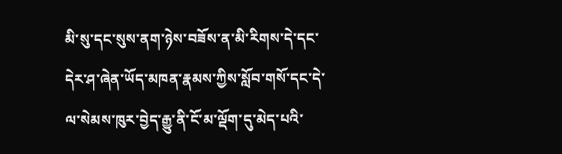མི་སུ་དང་སུས་ནག་ཉེས་བཟོས་ན་མི་རིགས་དེ་དང་དེར་ཤ་ཞེན་ཡོད་མཁན་རྣམས་ཀྱིས་སློབ་གསོ་དང་དེ་ལ་སེམས་ཁུར་བྱེད་རྒྱུ་ནི་ངོ་མ་ལྡོག་དུ་མེད་པའི་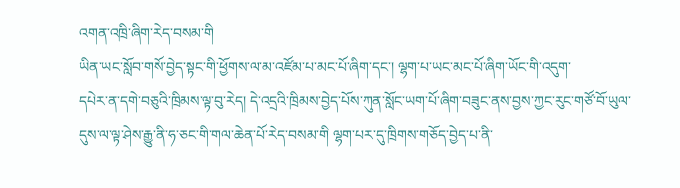འགན་འཁྲི་ཞིག་རེད་བསམ་གི
ཡིན་ཡང་སློབ་གསོ་བྱེད་སྟང་གི་ཕྱོགས་ལ་མ་འཛོམ་པ་མང་པོ་ཞིག་དང་། ལྷག་པ་ཡང་མང་པོ་ཞིག་ཡོང་གི་འདུག་
དཔེར་ན་དགེ་བཅུའི་ཁྲིམས་ལྟ་བུ་རེད། དེ་འདྲའི་ཁྲིམས་བྱེད་པོས་ཀུན་སློང་ཡག་པོ་ཞིག་བཟུང་ནས་བྱས་ཀྱང་རུང་གཙོ་བོ་ཡུལ་དུས་ལ་ལྟ་ཤེས་རྒྱུ་ནི་ཧ་ཅང་གི་གལ་ཆེན་པོ་རེད་བསམ་གི ལྷག་པར་དུ་ཁྲིགས་གཅོད་བྱེད་པ་ནི་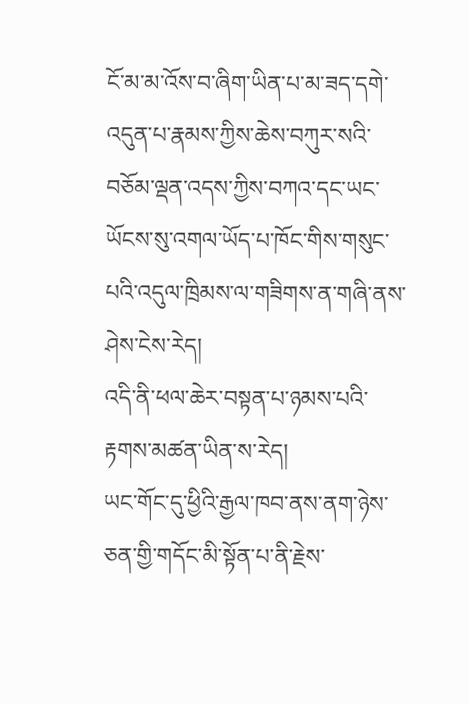ངོ་མ་མ་འོས་བ་ཞིག་ཡིན་པ་མ་ཟད་དགེ་འདུན་པ་རྣམས་ཀྱིས་ཆེས་བཀུར་སའི་བཅོམ་ལྡན་འདས་ཀྱིས་བཀའ་དང་ཡང་ཡོངས་སུ་འགལ་ཡོད་པ་ཁོང་གིས་གསུང་པའི་འདུལ་ཁྲིམས་ལ་གཟིགས་ན་གཞི་ནས་ཤེས་ངེས་རེད།
འདི་ནི་ཕལ་ཆེར་བསྟན་པ་ཉམས་པའི་རྟགས་མཚན་ཡིན་ས་རེད།
ཡང་གོང་དུ་ཕྱིའི་རྒྱལ་ཁབ་ནས་ནག་ཉེས་ཅན་གྱི་གདོང་མི་སྟོན་པ་ནི་རྗེས་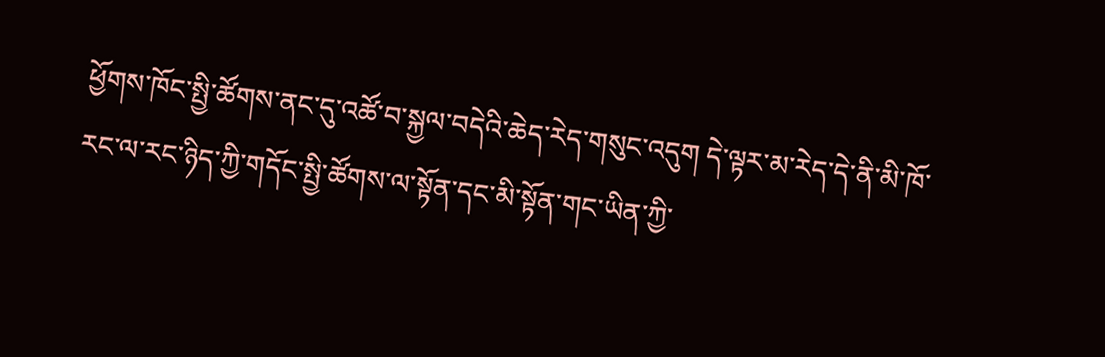ཕྱོགས་ཁོང་སྤྱི་ཚོགས་ནང་དུ་འཚོ་བ་སྐྱལ་བདེའི་ཆེད་རེད་གསུང་འདུག དེ་ལྟར་མ་རེད་དེ་ནི་མི་ཁོ་རང་ལ་རང་ཉིད་ཀྱི་གདོང་སྤྱི་ཚོགས་ལ་སྟོན་དང་མི་སྟོན་གང་ཡིན་ཀྱི་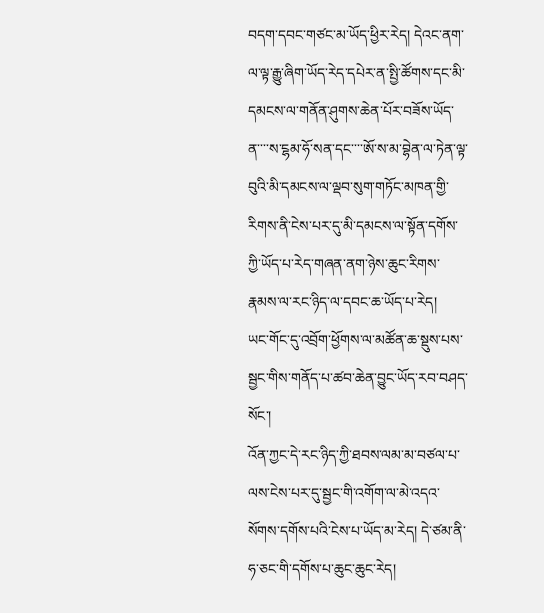བདག་དབང་གཙང་མ་ཡོད་ཕྱིར་རེད། དེའང་ནག་ལ་ལྟ་རྒྱུ་ཞིག་ཡོད་རེད་དཔེར་ན་སྤྱི་ཚོགས་དང་མི་དམངས་ལ་གནོན་ཤུགས་ཆེན་པོར་བཟོས་ཡོད་ན་་་་ས་ངྷམ་ཧོ་སན་དང་་་་ཨོ་ས་མ་བྷེན་ལ་ཏེན་ལྟ་བུའི་མི་དམངས་ལ་ལྡབ་སུག་གཏོང་མཁན་གྱི་རིགས་ནི་ངེས་པར་དུ་མི་དམངས་ལ་སྟོན་དགོས་ཀྱི་ཡོད་པ་རེད་གཞན་ནག་ཉེས་ཆུང་རིགས་རྣམས་ལ་རང་ཉིད་ལ་དབང་ཆ་ཡོད་པ་རེད།
ཡང་གོང་དུ་འབྲོག་ཕྱོགས་ལ་མཚོན་ཆ་སྡུས་པས་སྦྱང་གིས་གནོད་པ་ཚབ་ཆེན་བྱུང་ཡོད་རབ་བཤད་སོང་།
འོན་ཀྱང་དེ་རང་ཉིད་ཀྱི་ཐབས་ལམ་མ་བཙལ་པ་ལས་ངེས་པར་དུ་སྦྱང་གི་འགོག་ལ་མེ་འདའ་སོགས་དགོས་པའི་ངེས་པ་ཡོད་མ་རེད། དེ་ཙམ་ནི་ཧ་ཅང་གི་དགོས་པ་ཆུང་ཆུང་རེད།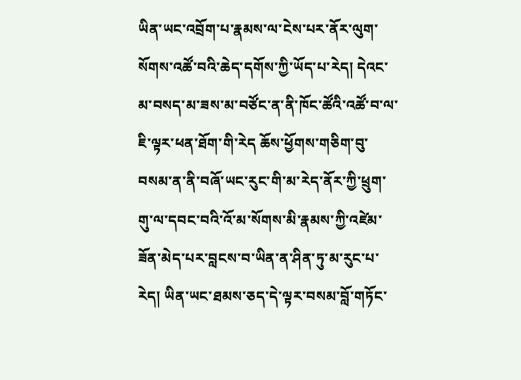ཡིན་ཡང་འབྲོག་པ་རྣམས་ལ་ངེས་པར་ནོར་ལུག་སོགས་འཚོ་བའི་ཆེད་དགོས་ཀྱི་ཡོད་པ་རེད། དེའང་མ་བསད་མ་ཟས་མ་བཙོང་ན་ནི་ཁོང་ཚོའི་འཚོ་བ་ལ་ཇི་ལྟར་ཕན་ཐོག་གི་རེད ཆོས་ཕྱོགས་གཅིག་བུ་བསམ་ན་ནི་བཞོ་ཡང་རུང་གི་མ་རེད་ནོར་ཀྱི་ཕྲུག་གུ་ལ་དབང་བའི་འོ་མ་སོགས་མི་རྣམས་ཀྱི་འཛེམ་ཟོན་མེད་པར་བླངས་བ་ཡིན་ན་ཤིན་ཏུ་མ་རུང་པ་རེད། ཡིན་ཡང་ཐམས་ཅད་དེ་ལྟར་བསམ་བློ་གཏོང་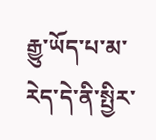རྒྱུ་ཡོད་པ་མ་རེད་དེ་ནི་སྤྱིར་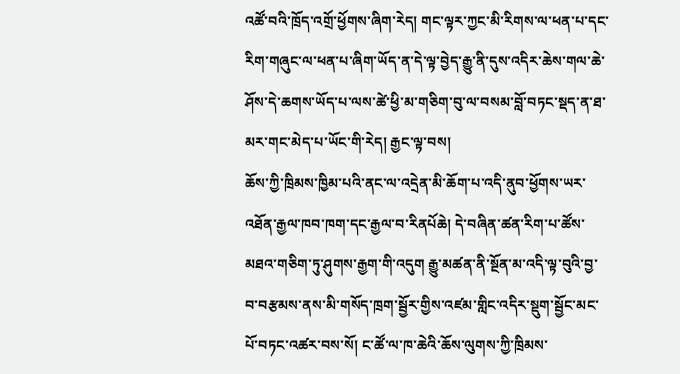འཚོ་བའི་ཁྲོད་འགྲོ་ཕྱོགས་ཞིག་རེད། གང་ལྟར་ཀྱང་མི་རིགས་ལ་ཕན་པ་དང་རིག་གཞུང་ལ་ཕན་པ་ཞིག་ཡོད་ན་དེ་ལྟ་བྱེད་རྒྱུ་ནི་དུས་འདིར་ཆེས་གལ་ཆེ་ཤོས་དེ་ཆགས་ཡོད་པ་ལས་ཚེ་ཕྱི་མ་གཅིག་བུ་ལ་བསམ་བློ་བཏང་སྡད་ན་ཐ་མར་གང་མེད་པ་ཡོང་གི་རེད། རྒྱང་ལྟ་བས།
ཆོས་ཀྱི་ཁྲིམས་ཁྱིམ་པའི་ནང་ལ་འདྲེན་མི་ཆོག་པ་འདི་ནུབ་ཕྱོགས་ཡར་འཐོན་རྒྱལ་ཁབ་ཁག་དང་རྒྱལ་བ་རིནཔོཆེ། དེ་བཞིན་ཚན་རིག་པ་ཚོས་མཐའ་གཅིག་ཏུ་ཤུགས་རྒྱག་གི་འདུག རྒྱུ་མཚན་ནི་སྔོན་མ་འདི་ལྟ་བུའི་བྱ་བ་བརྩམས་ནས་མི་གསོད་ཁྲག་སྦྱོར་གྱིས་འཛམ་གླིང་འདིར་སྡུག་སྦྱོང་མང་པོ་བཏང་འཚར་བས་སོ། ང་ཚོ་ལ་ཁ་ཆེའི་ཆོས་ལུགས་ཀྱི་ཁྲིམས་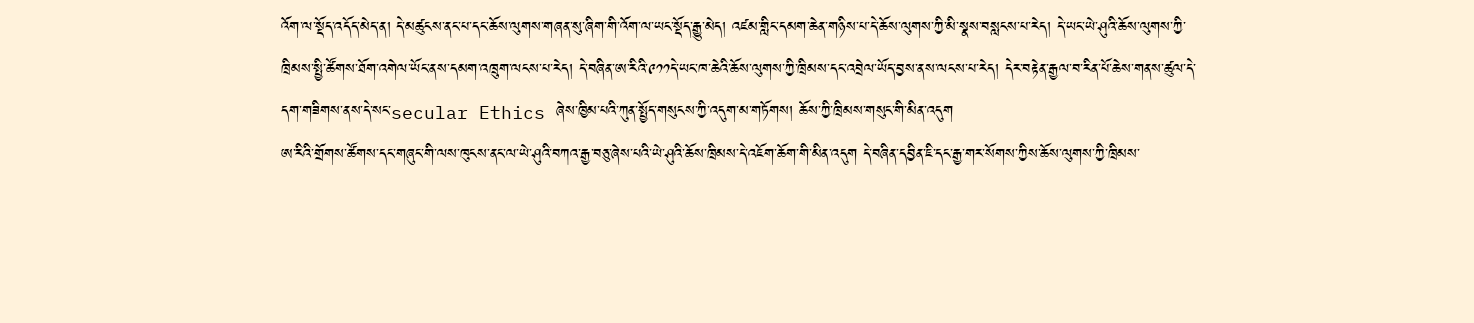འོག་ལ་སྡོད་འདོད་མེད་ན། དེ་མཚུངས་ནང་པ་དང་ཆོས་ལུགས་གཞན་སུ་ཞིག་གི་འོག་ལ་ཡང་སྡོད་རྒྱུ་མེད། འཛམ་གླིང་དམག་ཆེན་གཉིས་པ་དེ་ཆོས་ལུགས་ཀྱི་མི་སྣས་བསླངས་པ་རེད། དེ་ཡང་ཡེ་ཤུའི་ཆོས་ལུགས་ཀྱི་ཁྲིམས་སྤྱི་ཚོགས་ཐོག་འགེལ་ཡོང་ནས་དམག་འཁྲུག་ལངས་པ་རེད། དེ་བཞིན་ཨ་རིའི་༩༡༡དེ་ཡང་ཁ་ཆེའི་ཆོས་ལུགས་ཀྱི་ཁྲིམས་དང་འབྲེལ་ཡོད་བྱས་ནས་ལངས་པ་རེད། དེར་བརྟེན་རྒྱལ་བ་རིན་པོ་ཆེས་གནས་ཚུལ་དེ་དག་གཟིགས་ནས་དེ་སང་secular Ethics ཞེས་ཁྱིམ་པའི་ཀུན་སྤྱོད་གསུངས་ཀྱི་འདུག་མ་གཏོགས། ཆོས་ཀྱི་ཁྲིམས་གསུང་གི་མིན་འདུག
ཨ་རིའི་གྲོགས་ཚོགས་དང་གཞུང་གི་ལས་ཁུངས་ནང་ལ་ཡེ་ཤུའི་བཀའ་རྒྱ་བཅུ་ཞེས་པའི་ཡེ་ཤུའི་ཆོས་ཁྲིམས་དེ་འཇོག་ཆོག་གི་མིན་འདུག དེ་བཞིན་དབྱིན་ཇི་དང་རྒྱ་གར་སོགས་ཀྱིས་ཆོས་ལུགས་ཀྱི་ཁྲིམས་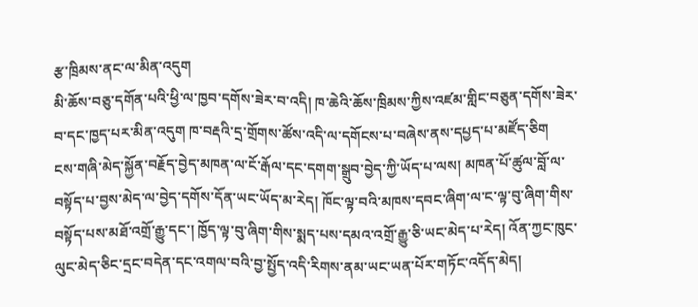རྩ་ཁྲིམས་ནང་ལ་མིན་འདུག
མི་ཆོས་བཅུ་དགོན་པའི་ཕྱི་ལ་ཁྱབ་དགོས་ཟེར་བ་འདི། ཁ་ཆེའི་ཆོས་ཁྲིམས་ཀྱིས་འཛམ་གླིང་བཅུན་དགོས་ཟེར་བ་དང་ཁྱད་པར་མིན་འདུག ཁ་བརྡའི་དྲ་གྲོགས་ཚོས་འདི་ལ་དགོངས་པ་བཞེས་ནས་དཔྱད་པ་མཛོད་ཅིག
ངས་གཞི་མེད་སྐྱོན་བརྗོད་བྱེད་མཁན་ལ་ངོ་རྒོལ་དང་དགག་སྒྲུབ་བྱེད་ཀྱི་ཡོད་པ་ལས། མཁན་པོ་ཚུལ་བློ་ལ་བསྟོད་པ་བྱས་མེད་ལ་བྱེད་དགོས་དོན་ཡང་ཡོད་མ་རེད། ཁོང་ལྟ་བའི་མཁས་དབང་ཞིག་ལ་ང་ལྟ་བུ་ཞིག་གིས་བསྟོད་པས་མཐོ་འགྲོ་རྒྱུ་དང་། ཁྱོད་ལྟ་བུ་ཞིག་གིས་སྨད་པས་དམའ་འགྲོ་རྒྱུ་ཅི་ཡང་མེད་པ་རེད། འོན་ཀྱང་ཁུང་ལུང་མེད་ཅིང་དྲང་བདེན་དང་འགལ་བའི་བྱ་སྤྱོད་འདི་རིགས་ནམ་ཡང་ཡན་པོར་གཏོང་འདོད་མེད།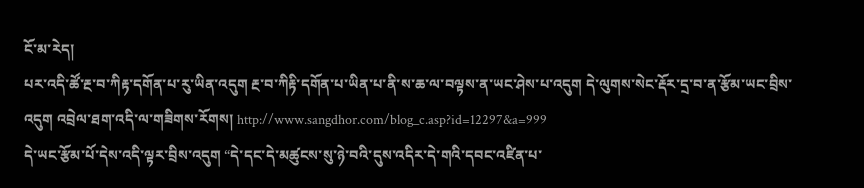ངོ་མ་རེད།
པར་འདི་ཚོ་རྔ་བ་ཀིརྟ་དགོན་པ་རུ་ཡིན་འདུག རྔ་བ་ཀིརྟི་དགོན་པ་ཡིན་པ་ནི་ས་ཆ་ལ་བལྟས་ན་ཡང་ཤེས་པ་འདུག དེ་ལུགས་སེང་རྡོར་དྲ་བ་ན་རྩོམ་ཡང་བྲིས་འདུག འབྲེལ་ཐག་འདི་ལ་གཟིགས་རོགས། http://www.sangdhor.com/blog_c.asp?id=12297&a=999
དེ་ཡང་རྩོམ་པོ་དེས་འདི་ལྟར་བྲིས་འདུག “དེ་དང་དེ་མཚུངས་སུ་ཉེ་བའི་དུས་འདིར་དེ་གའི་དབང་འཛིན་པ་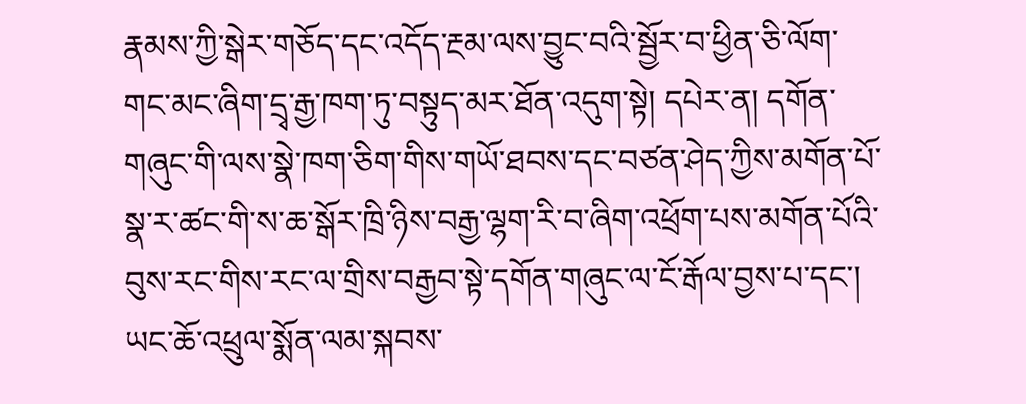རྣམས་ཀྱི་སྒེར་གཅོད་དང་འདོད་རྔམ་ལས་བྱུང་བའི་སྦྱོར་བ་ཕྱིན་ཅི་ལོག་གང་མང་ཞིག་དྲྭ་རྒྱ་ཁག་ཏུ་བསྟུད་མར་ཐོན་འདུག་སྟེ། དཔེར་ན། དགོན་གཞུང་གི་ལས་སྣེ་ཁག་ཅིག་གིས་གཡོ་ཐབས་དང་བཙན་ཤེད་ཀྱིས་མགོན་པོ་སྣ་ར་ཚང་གི་ས་ཆ་སྒོར་ཁྲི་ཉིས་བརྒྱ་ལྷག་རི་བ་ཞིག་འཕྲོག་པས་མགོན་པོའི་བུས་རང་གིས་རང་ལ་གྲིས་བརྒྱབ་སྟེ་དགོན་གཞུང་ལ་ངོ་རྒོལ་བྱས་པ་དང་། ཡང་ཆོ་འཕྲུལ་སྨོན་ལམ་སྐབས་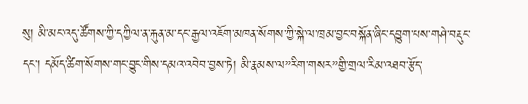སུ། མི་མང་འདུ་ཚོགས་ཀྱི་དཀྱིལ་ན་རྐུན་མ་དང་རྒྱལ་འཇོག་མཁན་སོགས་ཀྱི་སྐེ་ལ་ཁྲམ་བྱང་བསྐོན་ཞིང་དབྱུག་པས་གཤེ་བརྡུང་དང་། དམོད་ཚིག་སོགས་གང་བྱུང་གིས་དམའ་འབེབ་བྱས་ཏེ། མི་རྣམས་ལ”རིག་གསར”གྱི་གྲལ་རིམ་འཐབ་རྩོད་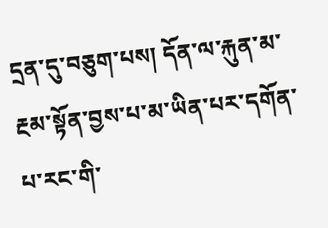དྲན་དུ་བཅུག་པས། དོན་ལ་རྐུན་མ་རྔམ་སྟོན་བྱས་པ་མ་ཡིན་པར་དགོན་པ་རང་གི་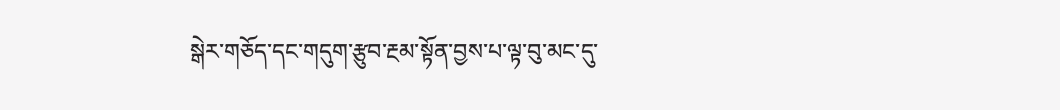སྒེར་གཅོད་དང་གདུག་རྩུབ་རྔམ་སྟོན་བྱས་པ་ལྟ་བུ་མང་དུ་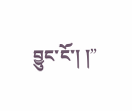བྱུང་ངོ་། །”